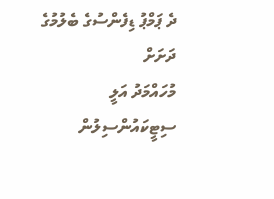ދެ ޕަމްޕު ޑިފެންސުގެ ބެލުމުގެ ދަށަށް
މުހައްމަދު އަލީ
ސިޓީކައުންސިލުން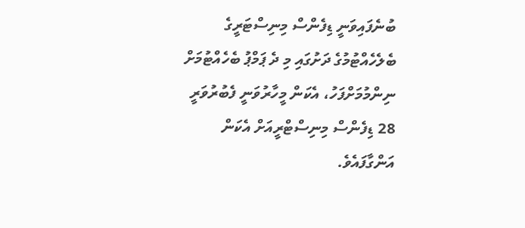ބުނެފައިވަނީ ޑިފެންސް މިނިސްޓަރީގެ ބެލެހެއްޓުމުގެ ދަށުގައި މި ދެ ޕަމްޕު ބެހެއްޓުމަށް ނިންމުމަށްފަހު، އެކަން މީހާރުވަނީ ފެބުރުވަރީ 28 ޑިފެންސް މިނިސްޓްރީއަށް އެކަން އަންގާފައެވެ.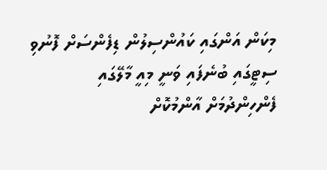މިކަން އަންގައި ކައުންސިލުން ޑިފެންސަށް ފޮނުވި ސިޓީގައި ބުނެފައި ވަނީ މިއީ މާލޭގައި ފެންހިންދުމަށް އާންމުކޮށް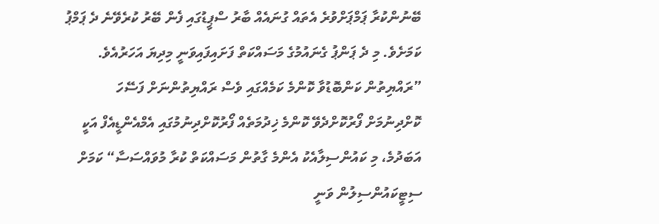ބޭނުންކުރާ ޕަމްޕަށްވުރެ އެތައް ގުނައެއް ބާރު ސްޕީޑުގައި ފެން ބޭރު ކުރެވޭނެ ދެ ޕަމްޕު ކަމަށެވެ. މި ދެ ޕަންޕު ގެނައުމުގެ މަސައްކަތް ފަށައިފައިވަނީ މިދިޔަ އަހަރުއެވެ.
”ރައްޔިތުން ކަންބޮޑުވާ ކޮންމެ ކަމެއްގައި ވެސް ރައްޔިތުންނަށް ފަސޭހަ ކޮށްދިނުމަށް ފޯރުކޮށްދެވޭ ކޮންމެ ޚިދުމަތެއް ފޯރުކޮށްދިނުމުގައި އެމްއެންޑީއެފް އަކީ އަބަދުމެ، މި ކައުންސިލާއެކު އެންމެ ގާތުން މަސައްކަތް ކުރާ މުވައްސަސާ“ ކަމަށް ސިޓީކައުންސިލުން ވަނީ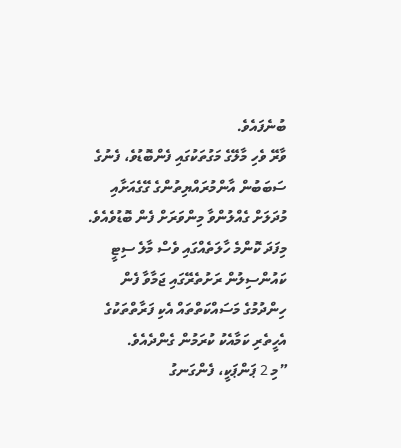ބުނެފައެވެ.
ވާރޭ ވެހި މާލޭގެ މަގުތަކުގައި ފެންބޮޑުވެ، ފެނުގެ ސަބަބުން އާންމުރައްޔިތުންގެ ގޭގެއަށާއި މުދަލަށް ގެއްލުންވާ މިންވަރަށް ފެން ބޮޑުވެއެވެ. މިފަދަ ކޮންމެ ހާލަތެއްގައި ވެސް މާލެ ސިޓީ ކައުންސިލުން ރަށުތެރޭގައި ޖަމާވާ ފެން ހިންދުމުގެ މަސައްކަތްތައް އެކި ފަރާތްތަކުގެ އެހީތެރި ކަމާއެކު ކުރަމުން ގެންދެއެވެ.
”މި 2 ޕަންޕަކީ، ފެންގަނގު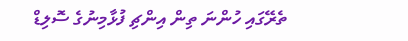ތެރޭގައި ހުންނަ ތިން އިންޗި ފުޅާމިނުގެ ސޮލިޑް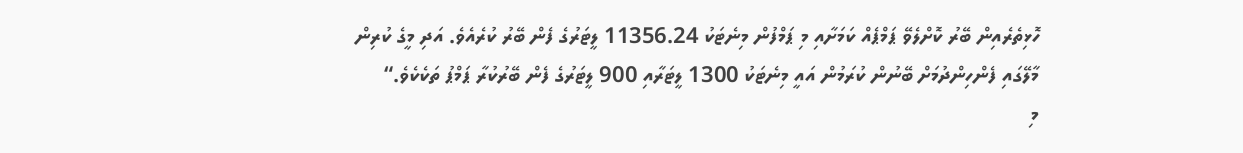ހޮޅިތެރެއިން ބޭރު ކޮށްލެވޭ ޕަމްޕެއް ކަމަށާއި މި ޕަމްފުން މިނެޓަކު 11356.24 ލީޓަރުގެ ފެން ބޭރު ކުރެއެވެ. އަދި މީގެ ކުރިން މާލޭގައި ފެންހިންދުމަށް ބޭނުން ކުރަމުން އައީ މިނެޓަކު 1300 ލީޓަރާއި 900 ލީޓަރުގެ ފެން ބޭރުކުރާ ޕަމްޕު ތަކެކެވެ.“
މި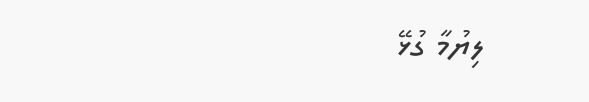ލިޔުމާ ގުޅޭ